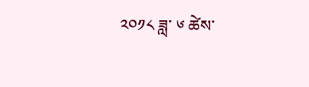༢༠༡༨ ཟླ་ ༦ ཚེས་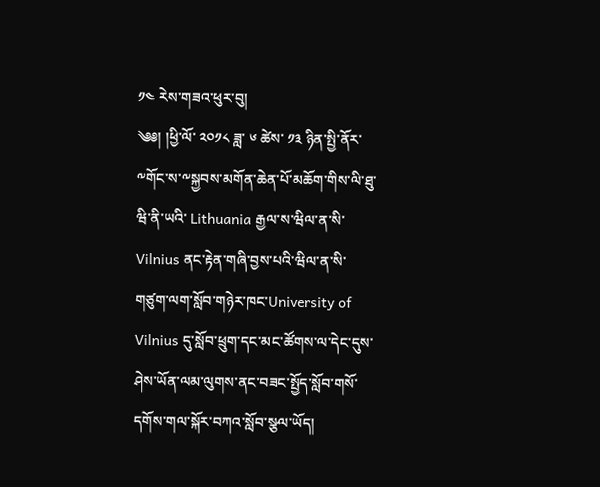༡༤ རེས་གཟའ་ཕུར་བུ།
༄༅། །ཕྱི་ལོ་ ༢༠༡༨ ཟླ་ ༦ ཚེས་ ༡༣ ཉིན་སྤྱི་ནོར་༸གོང་ས་༸སྐྱབས་མགོན་ཆེན་པོ་མཆོག་གིས་ལི་ཐུ་ཝི་ནི་ཡའི་ Lithuania རྒྱལ་ས་ཝིལ་ན་སི་ Vilnius ནང་རྟེན་གཞི་བྱས་པའི་ཝིལ་ན་སི་གཙུག་ལག་སློབ་གཉེར་ཁང་University of Vilnius དུ་སློབ་ཕྲུག་དང་མང་ཚོགས་ལ་དེང་དུས་ཤེས་ཡོན་ལམ་ལུགས་ནང་བཟང་སྤྱོད་སློབ་གསོ་དགོས་གལ་སྐོར་བཀའ་སློབ་སྩལ་ཡོད།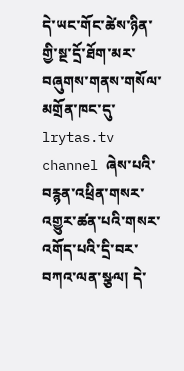དེ་ཡང་གོང་ཚེས་ཉིན་གྱི་སྔ་དྲོ་ཐོག་མར་བཞུགས་གནས་གསོལ་མགྲོན་ཁང་དུ་ lrytas.tv channel ཞེས་པའི་བརྙན་འཕྲིན་གསར་འགྱུར་ཚན་པའི་གསར་འགོད་པའི་དྲི་བར་བཀའ་ལན་སྩལ། དེ་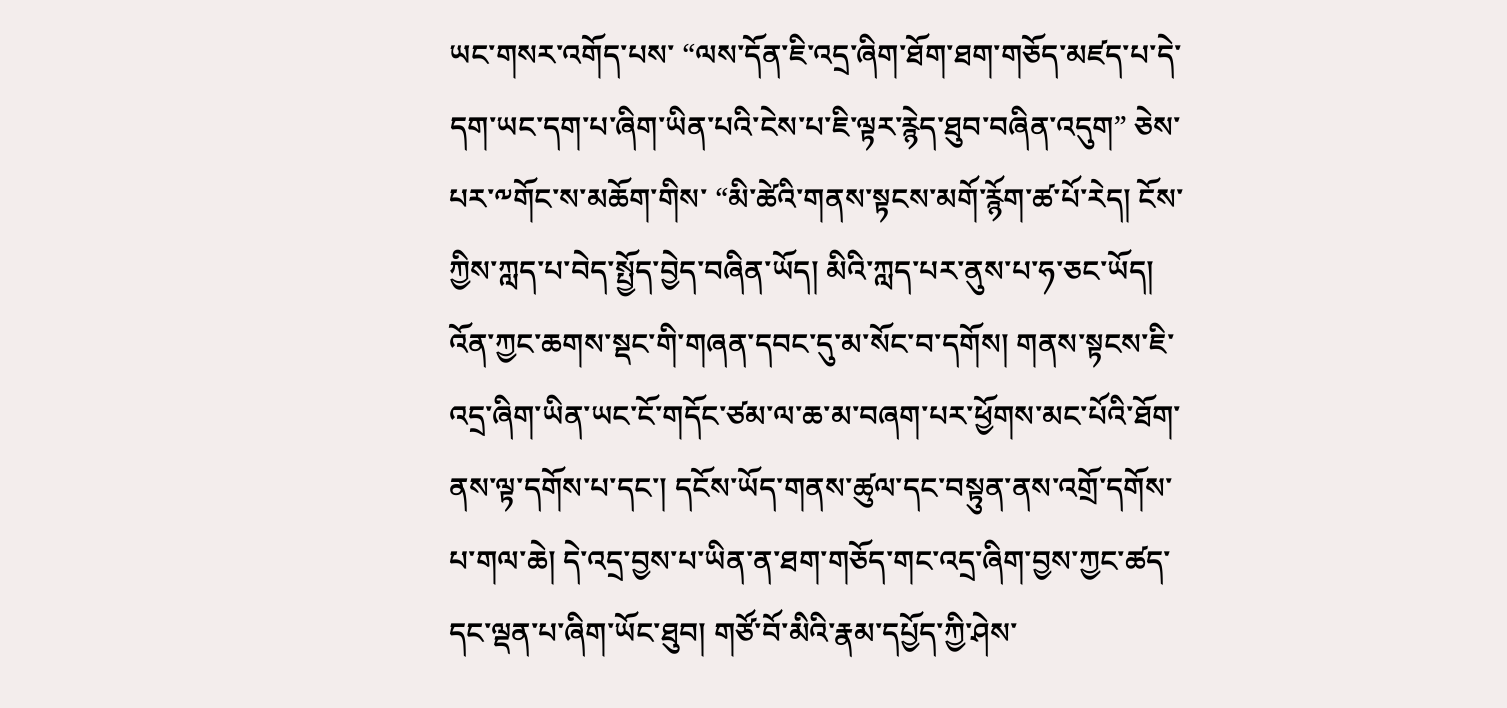ཡང་གསར་འགོད་པས་ “ལས་དོན་ཇི་འདྲ་ཞིག་ཐོག་ཐག་གཅོད་མཛད་པ་དེ་དག་ཡང་དག་པ་ཞིག་ཡིན་པའི་ངེས་པ་ཇི་ལྟར་རྙེད་ཐུབ་བཞིན་འདུག” ཅེས་པར་༸གོང་ས་མཆོག་གིས་ “མི་ཚེའི་གནས་སྟངས་མགོ་རྙོག་ཚ་པོ་རེད། ངོས་ཀྱིས་ཀླད་པ་བེད་སྤྱོད་བྱེད་བཞིན་ཡོད། མིའི་ཀླད་པར་ནུས་པ་ཧ་ཅང་ཡོད། འོན་ཀྱང་ཆགས་སྡང་གི་གཞན་དབང་དུ་མ་སོང་བ་དགོས། གནས་སྟངས་ཇི་འདྲ་ཞིག་ཡིན་ཡང་ངོ་གདོང་ཙམ་ལ་ཆ་མ་བཞག་པར་ཕྱོགས་མང་པོའི་ཐོག་ནས་ལྟ་དགོས་པ་དང་། དངོས་ཡོད་གནས་ཚུལ་དང་བསྟུན་ནས་འགྲོ་དགོས་པ་གལ་ཆེ། དེ་འདྲ་བྱས་པ་ཡིན་ན་ཐག་གཅོད་གང་འདྲ་ཞིག་བྱས་ཀྱང་ཚད་དང་ལྡན་པ་ཞིག་ཡོང་ཐུབ། གཙོ་བོ་མིའི་རྣམ་དཔྱོད་ཀྱི་ཤེས་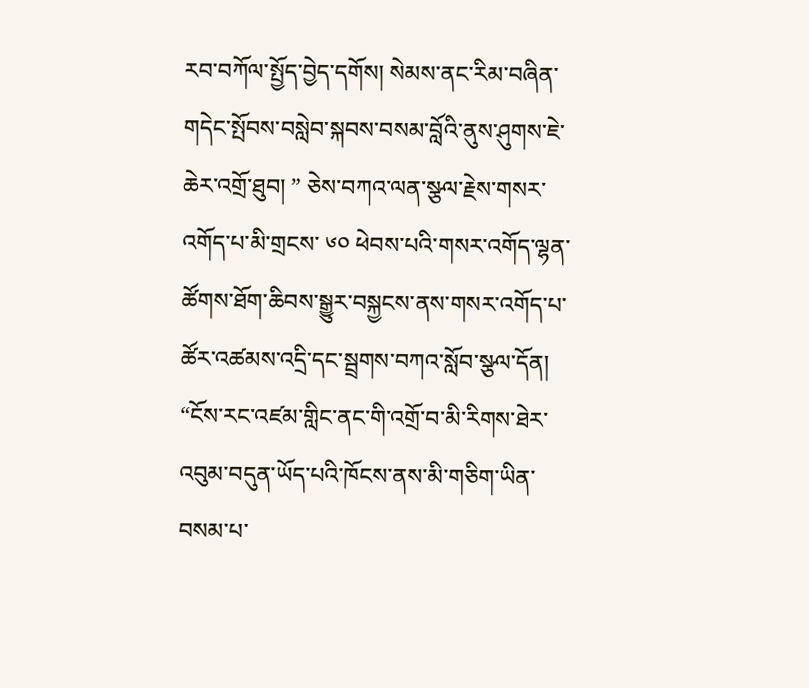རབ་བཀོལ་སྤྱོད་བྱེད་དགོས། སེམས་ནང་རིམ་བཞིན་གདེང་སྤོབས་བསླེབ་སྐབས་བསམ་བློའི་ནུས་ཤུགས་ཇེ་ཆེར་འགྲོ་ཐུབ། ” ཅེས་བཀའ་ལན་སྩལ་རྗེས་གསར་འགོད་པ་མི་གྲངས་ ༦༠ ཕེབས་པའི་གསར་འགོད་ལྷན་ཚོགས་ཐོག་ཆིབས་སྒྱུར་བསྐྱངས་ནས་གསར་འགོད་པ་ཚོར་འཚམས་འདྲི་དང་སྦྲགས་བཀའ་སློབ་སྩལ་དོན།
“ངོས་རང་འཛམ་གླིང་ནང་གི་འགྲོ་བ་མི་རིགས་ཐེར་འབུམ་བདུན་ཡོད་པའི་ཁོངས་ནས་མི་གཅིག་ཡིན་བསམ་པ་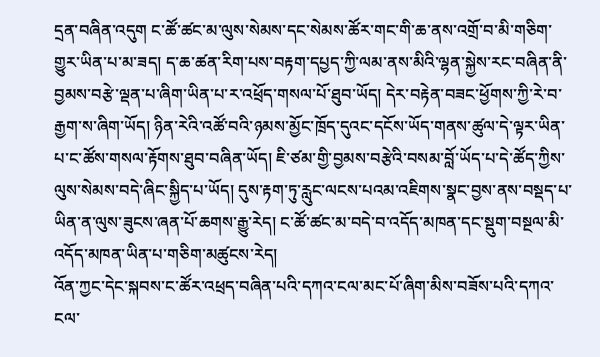དྲན་བཞིན་འདུག ང་ཚོ་ཚང་མ་ལུས་སེམས་དང་སེམས་ཚོར་གང་གི་ཆ་ནས་འགྲོ་བ་མི་གཅིག་གྱུར་ཡིན་པ་མ་ཟད། ད་ཆ་ཚན་རིག་པས་བརྟག་དཔྱད་ཀྱི་ལམ་ནས་མིའི་ལྷན་སྐྱེས་རང་བཞིན་ནི་བྱམས་བརྩེ་ལྡན་པ་ཞིག་ཡིན་པ་ར་འཕྲོད་གསལ་པོ་ཐུབ་ཡོད། དེར་བརྟེན་བཟང་ཕྱོགས་ཀྱི་རེ་བ་རྒྱག་ས་ཞིག་ཡོད། ཉིན་རེའི་འཚོ་བའི་ཉམས་མྱོང་ཁྲོད་དུའང་དངོས་ཡོད་གནས་ཚུལ་དེ་ལྟར་ཡིན་པ་ང་ཚོས་གསལ་རྟོགས་ཐུབ་བཞིན་ཡོད། ཇི་ཙམ་གྱི་བྱམས་བརྩེའི་བསམ་བློ་ཡོད་པ་དེ་ཚོད་ཀྱིས་ལུས་སེམས་བདེ་ཞིང་སྐྱིད་པ་ཡོད། དུས་རྟག་ཏུ་རླུང་ལངས་པའམ་འཇིགས་སྣང་བྱས་ནས་བསྡད་པ་ཡིན་ན་ལུས་ཟུངས་ཞན་པོ་ཆགས་རྒྱུ་རེད། ང་ཚོ་ཚང་མ་བདེ་བ་འདོད་མཁན་དང་སྡུག་བསྔལ་མི་འདོད་མཁན་ཡིན་པ་གཅིག་མཚུངས་རེད།
འོན་ཀྱང་དེང་སྐབས་ང་ཚོར་འཕྲད་བཞིན་པའི་དཀའ་ངལ་མང་པོ་ཞིག་མིས་བཟོས་པའི་དཀའ་ངལ་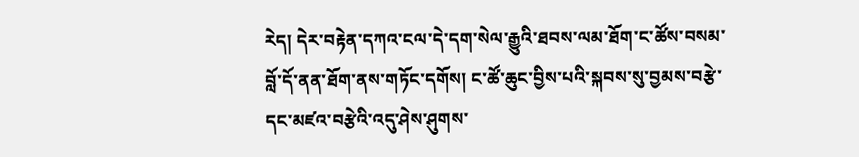རེད། དེར་བརྟེན་དཀའ་ངལ་དེ་དག་སེལ་རྒྱུའི་ཐབས་ལམ་ཐོག་ང་ཚོས་བསམ་བློ་དོ་ནན་ཐོག་ནས་གཏོང་དགོས། ང་ཚོ་ཆུང་བྱིས་པའི་སྐབས་སུ་བྱམས་བརྩེ་དང་མཛའ་བརྩེའི་འདུ་ཤེས་ཤུགས་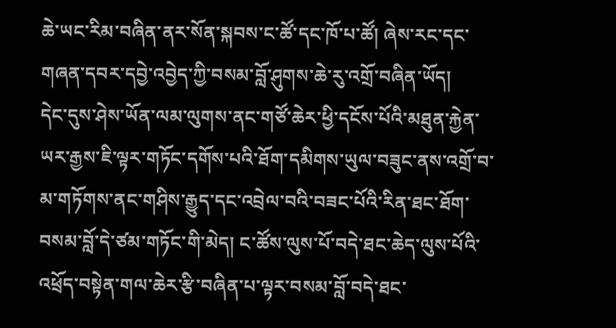ཆེ་ཡང་རིམ་བཞིན་ནར་སོན་སྐབས་ང་ཚོ་དང་ཁོ་པ་ཚོ། ཞེས་རང་དང་གཞན་དབར་དབྱེ་འབྱེད་ཀྱི་བསམ་བློ་ཤུགས་ཆེ་རུ་འགྲོ་བཞིན་ཡོད།
དེང་དུས་ཤེས་ཡོན་ལམ་ལུགས་ནང་གཙོ་ཆེར་ཕྱི་དངོས་པོའི་མཐུན་རྐྱེན་ཡར་རྒྱས་ཇི་ལྟར་གཏོང་དགོས་པའི་ཐོག་དམིགས་ཡུལ་བཟུང་ནས་འགྲོ་བ་མ་གཏོགས་ནང་གཤིས་རྒྱུད་དང་འབྲེལ་བའི་བཟང་པོའི་རིན་ཐང་ཐོག་བསམ་བློ་དེ་ཙམ་གཏོང་གི་མེད། ང་ཚོས་ལུས་པོ་བདེ་ཐང་ཆེད་ལུས་པོའི་འཕྲོད་བསྟེན་གལ་ཆེར་རྩི་བཞིན་པ་ལྟར་བསམ་བློ་བདེ་ཐང་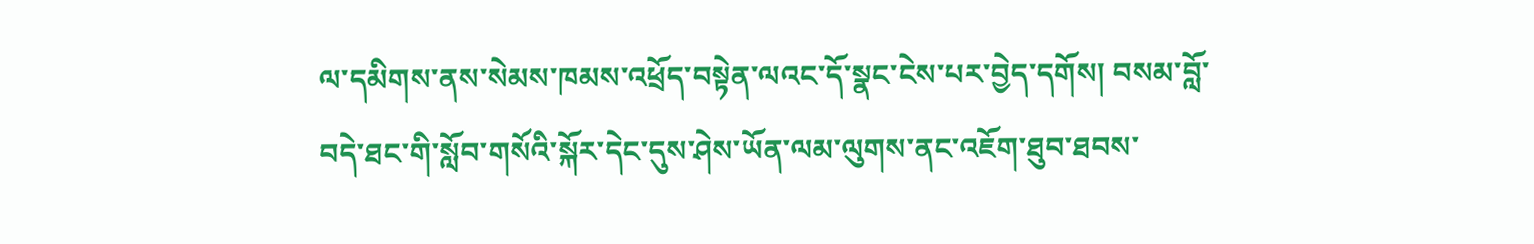ལ་དམིགས་ནས་སེམས་ཁམས་འཕྲོད་བསྟེན་ལའང་དོ་སྣང་ངེས་པར་བྱེད་དགོས། བསམ་བློ་བདེ་ཐང་གི་སློབ་གསོའི་སྐོར་དེང་དུས་ཤེས་ཡོན་ལམ་ལུགས་ནང་འཇོག་ཐུབ་ཐབས་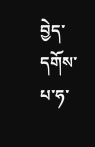བྱེད་དགོས་པ་ཧ་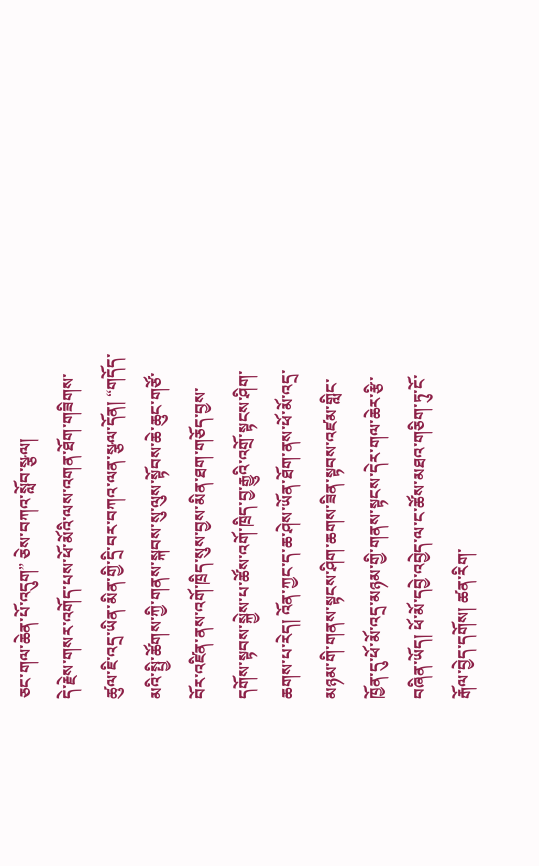ཅང་གལ་ཆེན་པོ་འདུག” ཅེས་བཀའ་སློབ་སྩལ།
དེ་རྗེས་གསར་འགོད་པས་ཕོ་མོའི་ལས་འགན་ཐོག་གཟིགས་ཚུལ་ཇི་འདྲ་ཡིན་མིན་གྱི་དྲི་བར་བཀའ་ལན་སྩལ་དོན། “གདོད་མའི་སྤྱི་ཚོགས་ཀྱི་གནས་སྐབས་སུ་ལུས་སྟོབས་ཆེ་ཆུང་གཙོ་བོར་འཛིན་ནས་འགོ་ཁྲིད་སུས་བྱས་མིན་ཐག་གཅོད་བྱས་དགོས་སྟབས་སྐྱེས་པ་ཚོས་འགོ་ཁྲིད་བྱ་རྒྱུའི་འགྲོ་སྟངས་ཤིག་ཆགས་པ་རེད། འོན་ཀྱང་ད་ཆ་ཤེས་ཡོན་ཐོག་ནས་ཕོ་མོ་འདྲ་མཉམ་གི་གནས་སྟངས་ཤིག་ཆགས་ཟིན་སྟབས་འཛམ་གླིང་ཁྱོན་དུ་ཕོ་མོ་འདྲ་མཉམ་གྱི་གནས་སྟངས་དེར་གལ་ཆེར་རྩི་བཞིན་ཡོད། ཕོ་མོ་དབྱེ་འབྱེད་ལ་ང་ཚོས་མཐའ་གཅིག་ཏུ་ངོ་རྒོལ་བྱེད་དགོས། ཚན་རིག་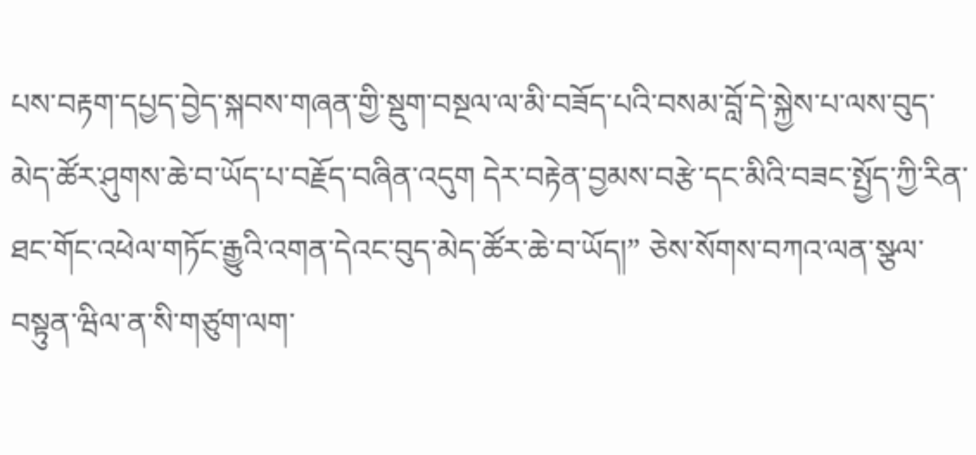པས་བརྟག་དཔྱད་བྱེད་སྐབས་གཞན་གྱི་སྡུག་བསྔལ་ལ་མི་བཟོད་པའི་བསམ་བློ་དེ་སྐྱེས་པ་ལས་བུད་མེད་ཚོར་ཤུགས་ཆེ་བ་ཡོད་པ་བརྗོད་བཞིན་འདུག དེར་བརྟེན་བྱམས་བརྩེ་དང་མིའི་བཟང་སྤྱོད་ཀྱི་རིན་ཐང་གོང་འཕེལ་གཏོང་རྒྱུའི་འགན་དེའང་བུད་མེད་ཚོར་ཆེ་བ་ཡོད།” ཅེས་སོགས་བཀའ་ལན་སྩལ་བསྟུན་ཝིལ་ན་སི་གཙུག་ལག་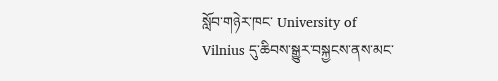སློབ་གཉེར་ཁང་ University of Vilnius དུ་ཆིབས་སྒྱུར་བསྐྱངས་ནས་མང་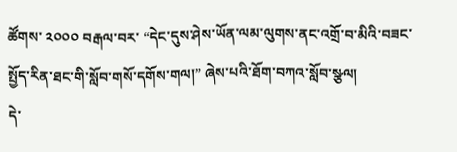ཚོགས་ ༢༠༠༠ བརྒལ་བར་ “དེང་དུས་ཤེས་ཡོན་ལམ་ལུགས་ནང་འགྲོ་བ་མིའི་བཟང་སྤྱོད་རིན་ཐང་གི་སློབ་གསོ་དགོས་གལ།” ཞེས་པའི་ཐོག་བཀའ་སློབ་སྩལ།
དེ་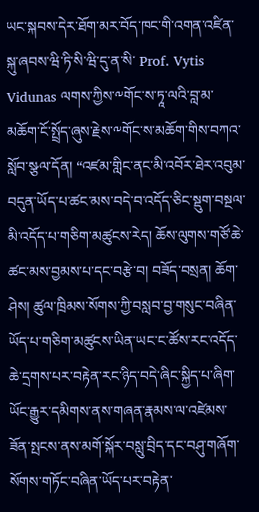ཡང་སྐབས་དེར་ཐོག་མར་བོད་ཁང་གི་འགན་འཛིན་སྐུ་ཞབས་ཝི་ཏི་སི་ཝི་དུ་ན་སི་ Prof. Vytis Vidunas ལགས་ཀྱིས་༸གོང་ས་ཏཱ་ལའི་བླ་མ་མཆོག་ངོ་སྤྲོད་ཞུས་རྗེས་༸གོང་ས་མཆོག་གིས་བཀའ་སློབ་སྩལ་དོན། “འཛམ་གླིང་ནང་མི་འབོར་ཐེར་འབུམ་བདུན་ཡོད་པ་ཚང་མས་བདེ་བ་འདོད་ཅིང་སྡུག་བསྔལ་མི་འདོད་པ་གཅིག་མཚུངས་རེད། ཆོས་ལུགས་གཙོ་ཆེ་ཚང་མས་བྱམས་པ་དང་བརྩེ་བ། བཟོད་བསྲན། ཆོག་ཤེས། ཚུལ་ཁྲིམས་སོགས་ཀྱི་བསླབ་བྱ་གསུང་བཞིན་ཡོད་པ་གཅིག་མཚུངས་ཡིན་ཡང་ང་ཚོས་རང་འདོད་ཆེ་དྲགས་པར་བརྟེན་རང་ཉིད་བདེ་ཞིང་སྐྱིད་པ་ཞིག་ཡོང་རྒྱུར་དམིགས་ནས་གཞན་རྣམས་ལ་འཛེམས་ཟོན་སྤངས་ནས་མགོ་སྐོར་བསླུ་བྲིད་དང་བཤུ་གཞོག་སོགས་གཏོང་བཞིན་ཡོད་པར་བརྟེན་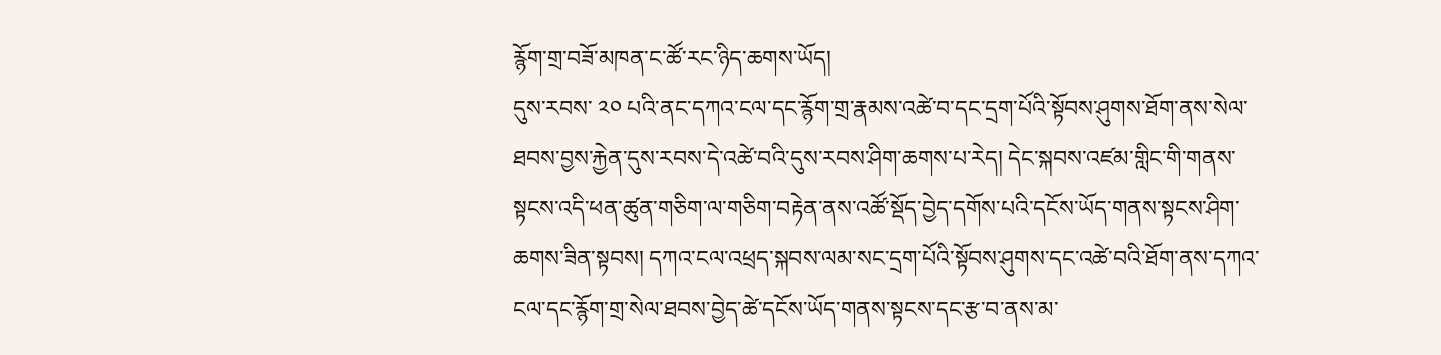རྙོག་གྲ་བཟོ་མཁན་ང་ཚོ་རང་ཉིད་ཆགས་ཡོད།
དུས་རབས་ ༢༠ པའི་ནང་དཀའ་ངལ་དང་རྙོག་གྲ་རྣམས་འཚེ་བ་དང་དྲག་པོའི་སྟོབས་ཤུགས་ཐོག་ནས་སེལ་ཐབས་བྱས་རྐྱེན་དུས་རབས་དེ་འཚེ་བའི་དུས་རབས་ཤིག་ཆགས་པ་རེད། དེང་སྐབས་འཛམ་གླིང་གི་གནས་སྟངས་འདི་ཕན་ཚུན་གཅིག་ལ་གཅིག་བརྟེན་ནས་འཚོ་སྡོད་བྱེད་དགོས་པའི་དངོས་ཡོད་གནས་སྟངས་ཤིག་ཆགས་ཟིན་སྟབས། དཀའ་ངལ་འཕྲད་སྐབས་ལམ་སང་དྲག་པོའི་སྟོབས་ཤུགས་དང་འཚེ་བའི་ཐོག་ནས་དཀའ་ངལ་དང་རྙོག་གྲ་སེལ་ཐབས་བྱེད་ཚེ་དངོས་ཡོད་གནས་སྟངས་དང་རྩ་བ་ནས་མ་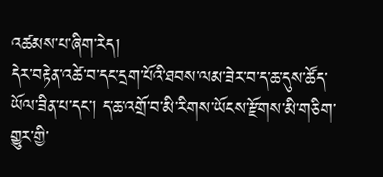འཚམས་པ་ཞིག་རེད།
དེར་བརྟེན་འཚེ་བ་དང་དྲག་པོའི་ཐབས་ལམ་ཟེར་བ་ད་ཆ་དུས་ཚོད་ཡོལ་ཟིན་པ་དང་། ད་ཆ་འགྲོ་བ་མི་རིགས་ཡོངས་རྫོགས་མི་གཅིག་གྱུར་གྱི་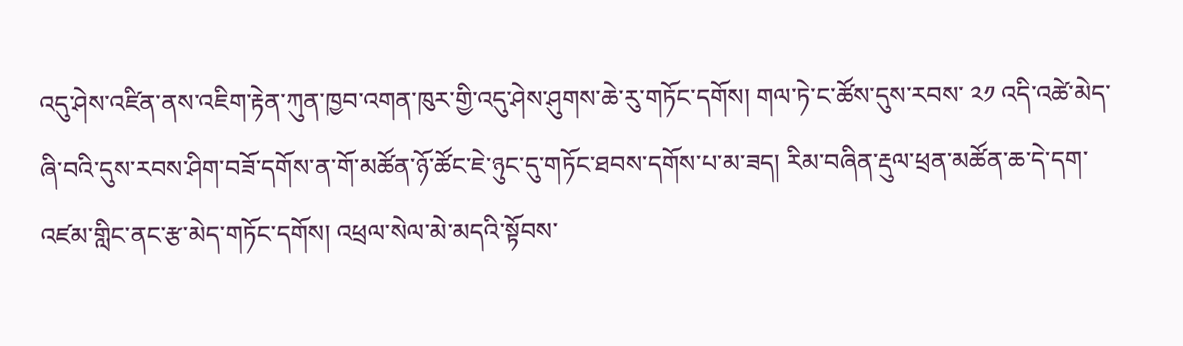འདུ་ཤེས་འཛིན་ནས་འཇིག་རྟེན་ཀུན་ཁྱབ་འགན་ཁུར་གྱི་འདུ་ཤེས་ཤུགས་ཆེ་རུ་གཏོང་དགོས། གལ་ཏེ་ང་ཚོས་དུས་རབས་ ༢༡ འདི་འཚེ་མེད་ཞི་བའི་དུས་རབས་ཤིག་བཟོ་དགོས་ན་གོ་མཚོན་ཉོ་ཚོང་ཇེ་ཉུང་དུ་གཏོང་ཐབས་དགོས་པ་མ་ཟད། རིམ་བཞིན་རྡུལ་ཕྲན་མཚོན་ཆ་དེ་དག་འཛམ་གླིང་ནང་རྩ་མེད་གཏོང་དགོས། འཕྲལ་སེལ་མེ་མདའི་སྟོབས་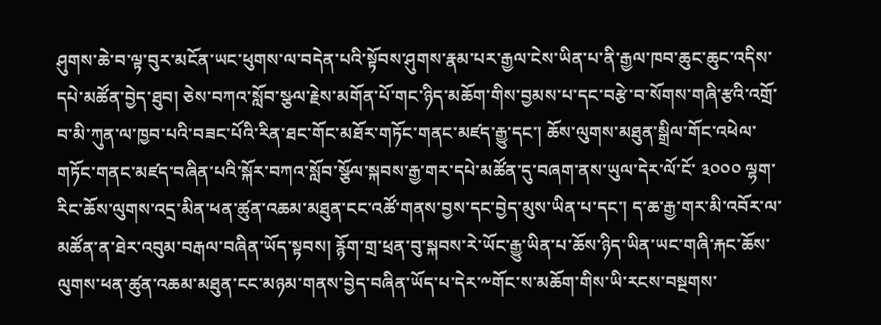ཤུགས་ཆེ་བ་ལྟ་བུར་མངོན་ཡང་ཕུགས་ལ་བདེན་པའི་སྟོབས་ཤུགས་རྣམ་པར་རྒྱལ་ངེས་ཡིན་པ་ནི་རྒྱལ་ཁབ་ཆུང་ཆུང་འདིས་དཔེ་མཚོན་བྱེད་ཐུབ། ཅེས་བཀའ་སློབ་སྩལ་རྗེས་མགོན་པོ་གང་ཉིད་མཆོག་གིས་བྱམས་པ་དང་བརྩེ་བ་སོགས་གཞི་རྩའི་འགྲོ་བ་མི་ཀུན་ལ་ཁྱབ་པའི་བཟང་པོའི་རིན་ཐང་གོང་མཐོར་གཏོང་གནང་མཛད་རྒྱུ་དང་། ཆོས་ལུགས་མཐུན་སྒྲིལ་གོང་འཕེལ་གཏོང་གནང་མཛད་བཞིན་པའི་སྐོར་བཀའ་སློབ་སྩོལ་སྐབས་རྒྱ་གར་དཔེ་མཚོན་དུ་བཞག་ནས་ཡུལ་དེར་ལོ་ངོ་ ༣༠༠༠ ལྷག་རིང་ཆོས་ལུགས་འདྲ་མིན་ཕན་ཚུན་འཆམ་མཐུན་ངང་འཚོ་གནས་བྱས་དང་བྱེད་མུས་ཡིན་པ་དང་། ད་ཆ་རྒྱ་གར་མི་འབོར་ལ་མཚོན་ན་ཐེར་འབུམ་བརྒལ་བཞིན་ཡོད་སྟབས། རྙོག་གྲ་ཕྲན་བུ་སྐབས་རེ་ཡོང་རྒྱུ་ཡིན་པ་ཆོས་ཉིད་ཡིན་ཡང་གཞི་རྐང་ཆོས་ལུགས་ཕན་ཚུན་འཆམ་མཐུན་ངང་མཉམ་གནས་བྱེད་བཞིན་ཡོད་པ་དེར་༸གོང་ས་མཆོག་གིས་ཡི་རངས་བསྔགས་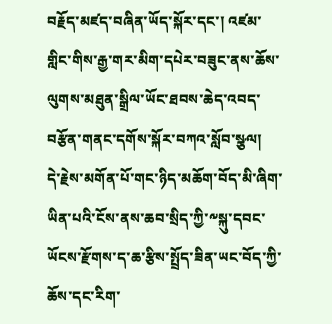བརྗོད་མཛད་བཞིན་ཡོད་སྐོར་དང་། འཛམ་གླིང་གིས་རྒྱ་གར་མིག་དཔེར་བཟུང་ནས་ཆོས་ལུགས་མཐུན་སྒྲིལ་ཡོང་ཐབས་ཆེད་འབད་བརྩོན་གནང་དགོས་སྐོར་བཀའ་སློབ་སྩལ།
དེ་རྗེས་མགོན་པོ་གང་ཉིད་མཆོག་བོད་མི་ཞིག་ཡིན་པའི་ངོས་ནས་ཆབ་སྲིད་ཀྱི་༸སྐུ་དབང་ཡོངས་རྫོགས་ད་ཆ་རྩིས་སྤྲོད་ཟིན་ཡང་བོད་ཀྱི་ཆོས་དང་རིག་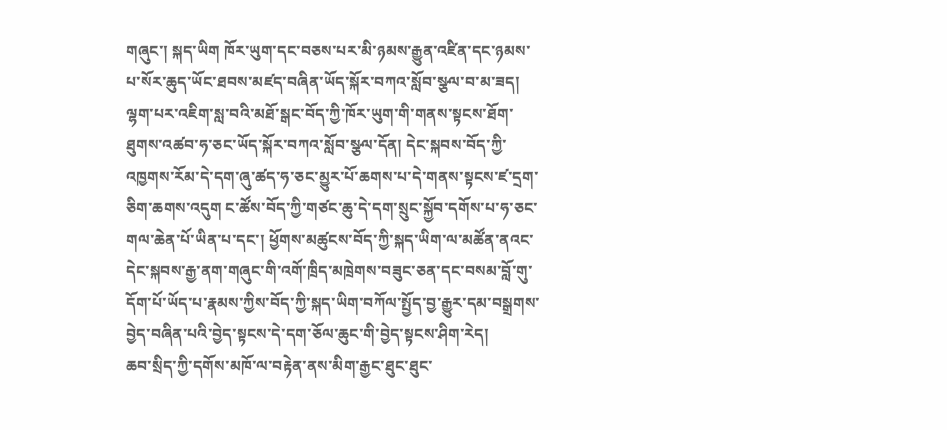གཞུང་། སྐད་ཡིག ཁོར་ཡུག་དང་བཅས་པར་མི་ཉམས་རྒྱུན་འཛིན་དང་ཉམས་པ་སོར་ཆུད་ཡོང་ཐབས་མཛད་བཞིན་ཡོད་སྐོར་བཀའ་སློབ་སྩལ་བ་མ་ཟད། ལྷག་པར་འཇིག་སླ་བའི་མཐོ་སྒང་བོད་ཀྱི་ཁོར་ཡུག་གི་གནས་སྟངས་ཐོག་ཐུགས་འཚབ་ཧ་ཅང་ཡོད་སྐོར་བཀའ་སློབ་སྩལ་དོན། དེང་སྐབས་བོད་ཀྱི་འཁྱགས་རོམ་དེ་དག་ཞུ་ཚད་ཧ་ཅང་མྱུར་པོ་ཆགས་པ་དེ་གནས་སྟངས་ཛ་དྲག་ཅིག་ཆགས་འདུག ང་ཚོས་བོད་ཀྱི་གཙང་ཆུ་དེ་དག་སྲུང་སྐྱོབ་དགོས་པ་ཧ་ཅང་གལ་ཆེན་པོ་ཡིན་པ་དང་། ཕྱོགས་མཚུངས་བོད་ཀྱི་སྐད་ཡིག་ལ་མཚོན་ནའང་དེང་སྐབས་རྒྱ་ནག་གཞུང་གི་འགོ་ཁྲིད་མཁྲེགས་བཟུང་ཅན་དང་བསམ་བློ་གུ་དོག་པོ་ཡོད་པ་རྣམས་ཀྱིས་བོད་ཀྱི་སྐད་ཡིག་བཀོལ་སྤྱོད་བྱ་རྒྱུར་དམ་བསྒྲགས་བྱེད་བཞིན་པའི་བྱེད་སྟངས་དེ་དག་ཅོལ་ཆུང་གི་བྱེད་སྟངས་ཤིག་རེད།
ཆབ་སྲིད་ཀྱི་དགོས་མཁོ་ལ་བརྟེན་ནས་མིག་རྒྱང་ཐུང་ཐུང་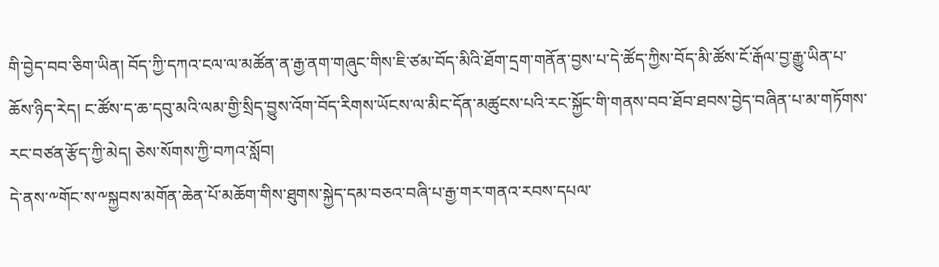གི་བྱེད་བབ་ཅིག་ཡིན། བོད་ཀྱི་དཀའ་ངལ་ལ་མཚོན་ན་རྒྱ་ནག་གཞུང་གིས་ཇི་ཙམ་བོད་མིའི་ཐོག་དྲག་གནོན་བྱས་པ་དེ་ཚོད་ཀྱིས་བོད་མི་ཚོས་ངོ་རྒོལ་བྱ་རྒྱུ་ཡིན་པ་ཆོས་ཉིད་རེད། ང་ཚོས་ད་ཆ་དབུ་མའི་ལམ་གྱི་སྲིད་བྱུས་འོག་བོད་རིགས་ཡོངས་ལ་མིང་དོན་མཚུངས་པའི་རང་སྐྱོང་གི་གནས་བབ་ཐོབ་ཐབས་བྱེད་བཞིན་པ་མ་གཏོགས་རང་བཙན་རྩོད་ཀྱི་མེད། ཅེས་སོགས་ཀྱི་བཀའ་སློབ།
དེ་ནས་༸གོང་ས་༸སྐྱབས་མགོན་ཆེན་པོ་མཆོག་གིས་ཐུགས་སྐྱེད་དམ་བཅའ་བཞི་པ་རྒྱ་གར་གནའ་རབས་དཔལ་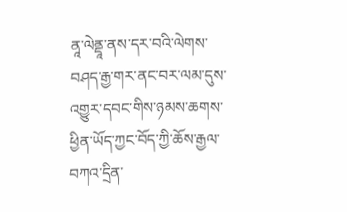ནཱ་ལེནྡཱ་ནས་དར་བའི་ལེགས་བཤད་རྒྱ་གར་ནང་བར་ལམ་དུས་འགྱུར་དབང་གིས་ཉམས་ཆགས་ཕྱིན་ཡོད་ཀྱང་བོད་ཀྱི་ཆོས་རྒྱལ་བཀའ་དྲིན་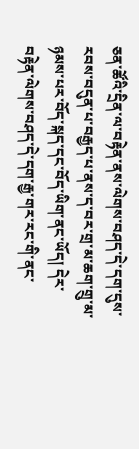ཅན་ཚོའི་དྲིན་ལ་བརྟེན་ནས་ལེགས་བཤད་དེ་དག་དུས་རབས་བདུན་པ་བརྒྱད་པ་ནས་ད་བར་གྲ་མ་ཆག་གྲུ་མ་ཉམས་པར་བོད་སྐད་དང་བོད་ཡིག་ནང་ཡོད། དེར་བརྟེན་ལེགས་བཤད་དེ་དག་རྒྱ་གར་རང་གི་ནང་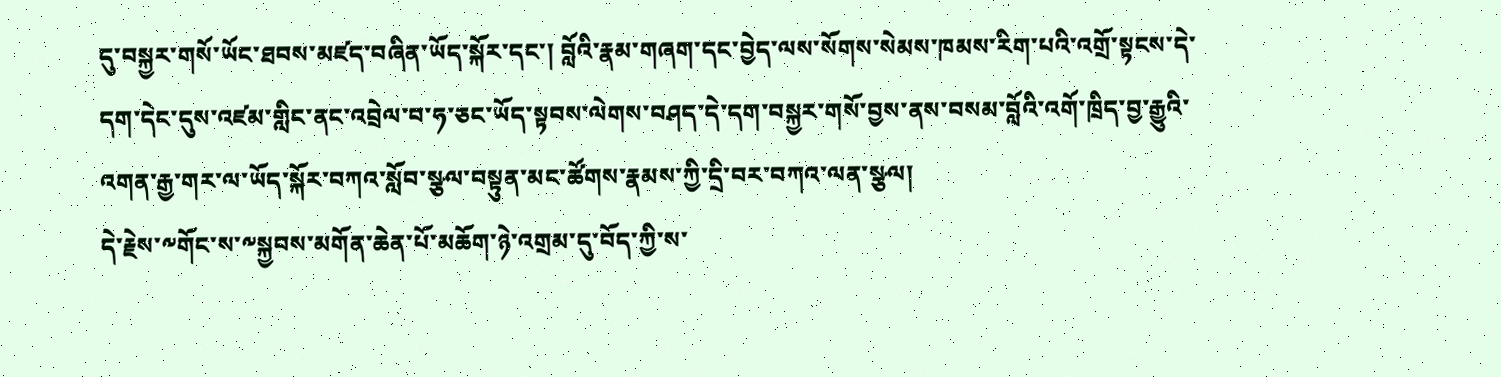དུ་བསྐྱར་གསོ་ཡོང་ཐབས་མཛད་བཞིན་ཡོད་སྐོར་དང་། བློའི་རྣམ་གཞག་དང་བྱེད་ལས་སོགས་སེམས་ཁམས་རིག་པའི་འགྲོ་སྟངས་དེ་དག་དེང་དུས་འཛམ་གླིང་ནང་འབྲེལ་བ་ཧ་ཅང་ཡོད་སྟབས་ལེགས་བཤད་དེ་དག་བསྐྱར་གསོ་བྱས་ནས་བསམ་བློའི་འགོ་ཁྲིད་བྱ་རྒྱུའི་འགན་རྒྱ་གར་ལ་ཡོད་སྐོར་བཀའ་སློབ་སྩལ་བསྟུན་མང་ཚོགས་རྣམས་ཀྱི་དྲི་བར་བཀའ་ལན་སྩལ།
དེ་རྗེས་༸གོང་ས་༸སྐྱབས་མགོན་ཆེན་པོ་མཆོག་ཉེ་འགྲམ་དུ་བོད་ཀྱི་ས་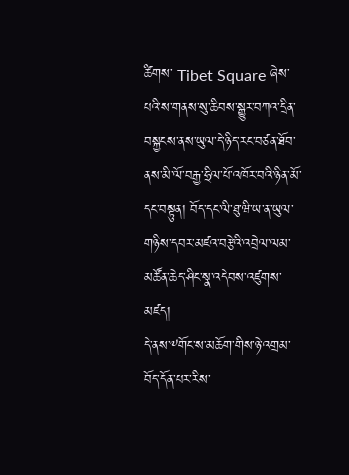ཚིགས་ Tibet Square ཞེས་པའི་ས་གནས་སུ་ཆིབས་སྒྱུར་བཀའ་དྲིན་བསྐྱངས་ནས་ཡུལ་དེ་ཉིད་རང་བཙན་ཐོབ་ནས་མི་ལོ་བརྒྱ་ཧྲིལ་པོ་འཁོར་བའི་ཉིན་མོ་དང་བསྟུན། བོད་དང་ལི་ཐུ་ཝི་ཡ་ན་ཡུལ་གཉིས་དབར་མཛའ་བརྩེའི་འབྲེལ་ལམ་མཚོན་ཆེད་ཤིང་སྣ་འདེབས་འཛུགས་མཛད།
དེ་ནས་༸གོང་ས་མཆོག་གིས་ཉེ་འགྲམ་བོད་དོན་པར་རིས་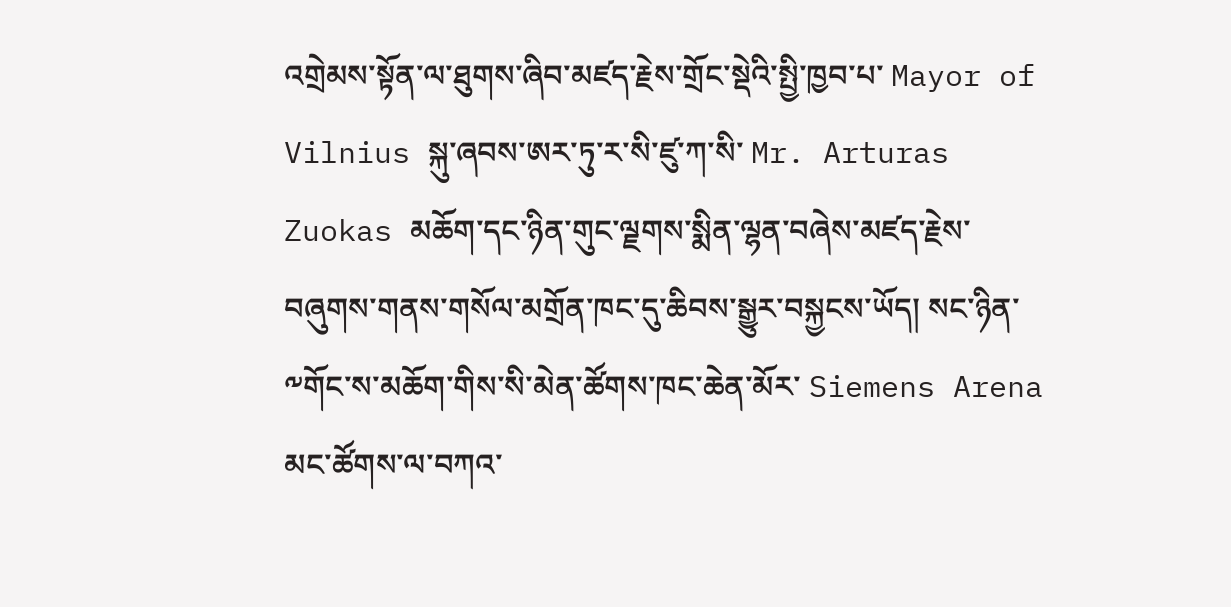འགྲེམས་སྟོན་ལ་ཐུགས་ཞིབ་མཛད་རྗེས་གྲོང་སྡེའི་སྤྱི་ཁྱབ་པ་ Mayor of Vilnius སྐུ་ཞབས་ཨར་ཏུ་ར་སི་ཛུ་ཀ་སི་ Mr. Arturas Zuokas མཆོག་དང་ཉིན་གུང་ལྗགས་སྨིན་ལྷན་བཞེས་མཛད་རྗེས་བཞུགས་གནས་གསོལ་མགྲོན་ཁང་དུ་ཆིབས་སྒྱུར་བསྐྱངས་ཡོད། སང་ཉིན་༸གོང་ས་མཆོག་གིས་སི་མེན་ཚོགས་ཁང་ཆེན་མོར་ Siemens Arena མང་ཚོགས་ལ་བཀའ་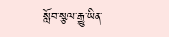སློབ་སྩལ་རྒྱུ་ཡིན་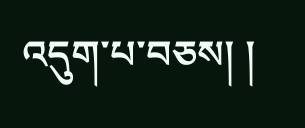འདུག་པ་བཅས། །